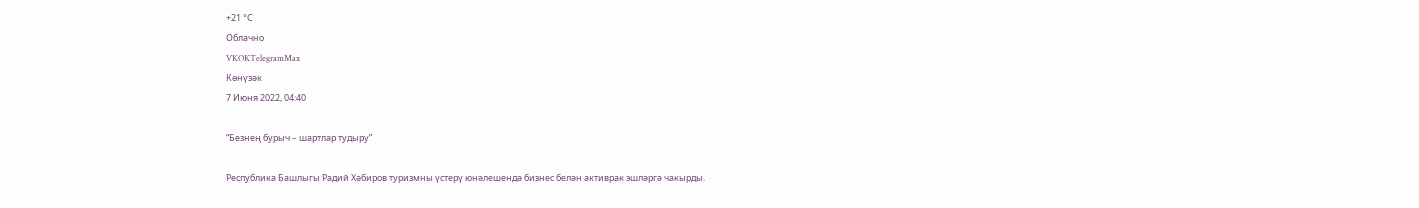+21 °С
Облачно
VKOKTelegramMax
Көнүзәк
7 Июня 2022, 04:40

“Безнең бурыч – шартлар тудыру”

Республика Башлыгы Радий Хәбиров туризмны үстерү юнәлешендә бизнес белән активрак эшләргә чакырды.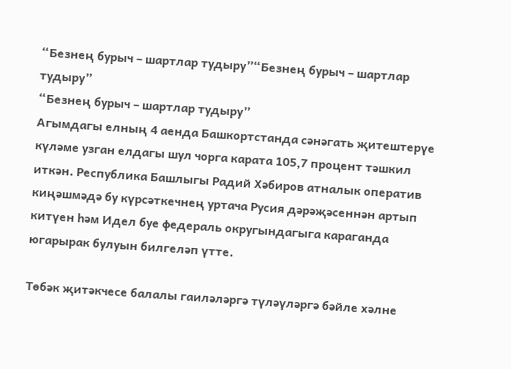“Безнең бурыч – шартлар тудыру”“Безнең бурыч – шартлар тудыру”
“Безнең бурыч – шартлар тудыру”
Агымдагы елның 4 аенда Башкортстанда сәнәгать җитештерүе күләме узган елдагы шул чорга карата 105,7 процент тәшкил иткән. Республика Башлыгы Радий Хәбиров атналык оператив киңәшмәдә бу күрсәткечнең уртача Русия дәрәҗәсеннән артып китүен һәм Идел буе федераль округындагыга караганда югарырак булуын билгеләп үтте.

Төбәк җитәкчесе балалы гаиләләргә түләүләргә бәйле хәлне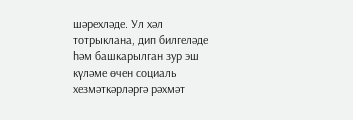шәрехләде. Ул хәл тотрыклана, дип билгеләде һәм башкарылган зур эш күләме өчен социаль хезмәткәрләргә рәхмәт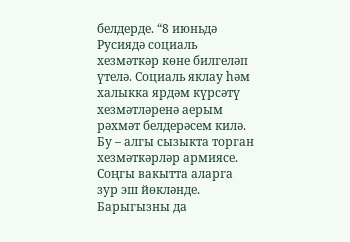белдерде. “8 июньдә Русиядә социаль хезмәткәр көне билгеләп үтелә. Социаль яклау һәм халыкка ярдәм күрсәтү хезмәтләренә аерым рәхмәт белдерәсем килә. Бу – алгы сызыкта торган хезмәткәрләр армиясе. Соңгы вакытта аларга зур эш йөкләнде. Барыгызны да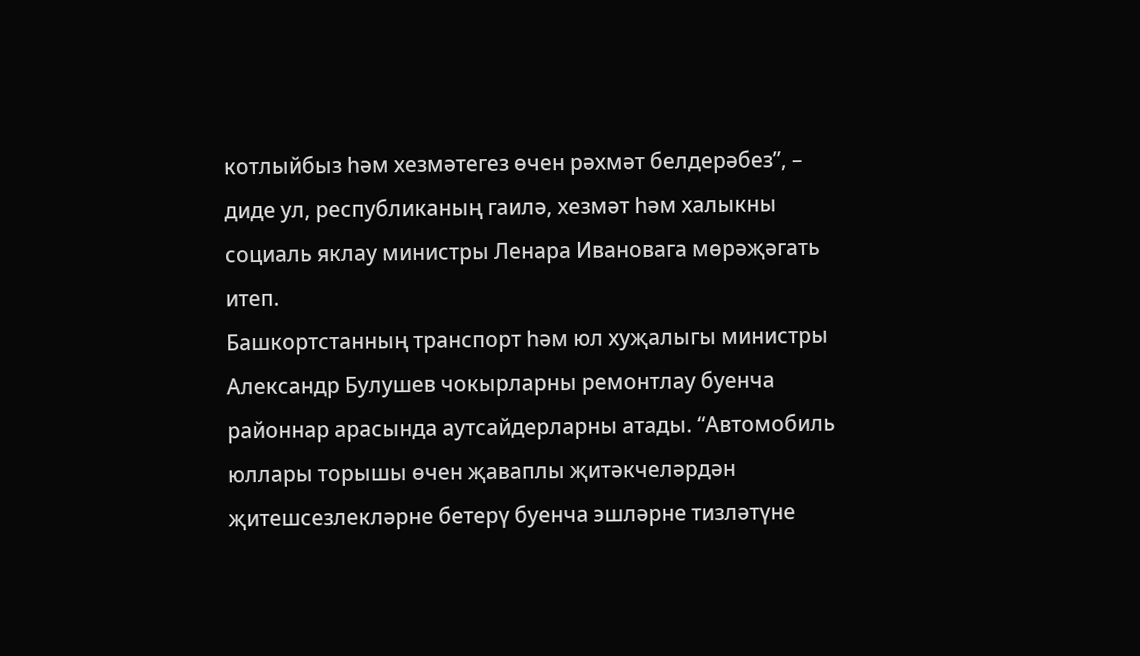котлыйбыз һәм хезмәтегез өчен рәхмәт белдерәбез”, – диде ул, республиканың гаилә, хезмәт һәм халыкны социаль яклау министры Ленара Ивановага мөрәҗәгать итеп.
Башкортстанның транспорт һәм юл хуҗалыгы министры Александр Булушев чокырларны ремонтлау буенча районнар арасында аутсайдерларны атады. “Автомобиль юллары торышы өчен җаваплы җитәкчеләрдән җитешсезлекләрне бетерү буенча эшләрне тизләтүне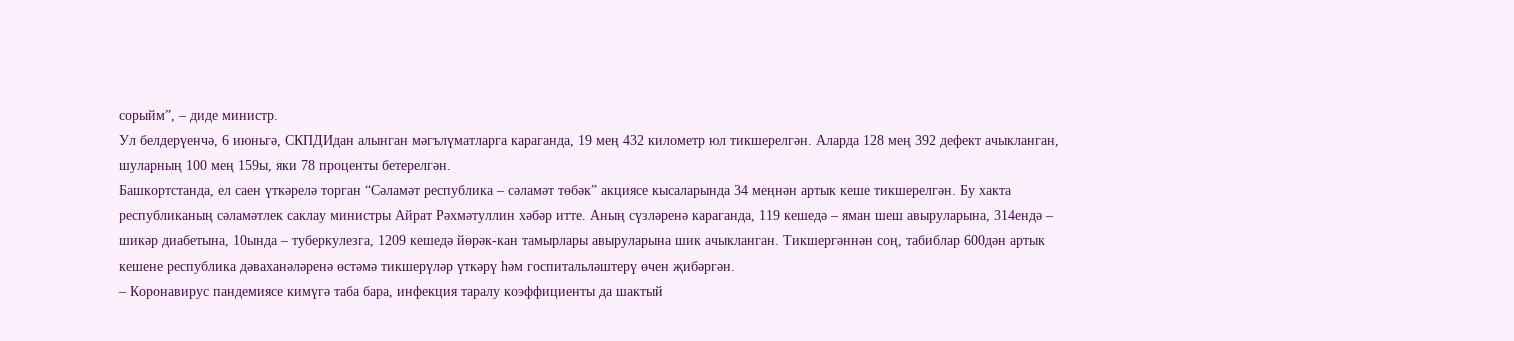сорыйм”, – диде министр.
Ул белдерүенчә, 6 июньгә, СКПДИдан алынган мәгълүматларга караганда, 19 мең 432 километр юл тикшерелгән. Аларда 128 мең 392 дефект ачыкланган, шуларның 100 мең 159ы, яки 78 проценты бетерелгән.
Башкортстанда, ел саен үткәрелә торган “Сәламәт республика – сәламәт төбәк” акциясе кысаларында 34 меңнән артык кеше тикшерелгән. Бу хакта республиканың сәламәтлек саклау министры Айрат Рәхмәтуллин хәбәр итте. Аның сүзләренә караганда, 119 кешедә – яман шеш авыруларына, 314ендә – шикәр диабетына, 10ында – туберкулезга, 1209 кешедә йөрәк-кан тамырлары авыруларына шик ачыкланган. Тикшергәннән соң, табиблар 600дән артык кешене республика дәваханәләренә өстәмә тикшерүләр үткәрү һәм госпитальләштерү өчен җибәргән.
– Коронавирус пандемиясе кимүгә таба бара, инфекция таралу коэффициенты да шактый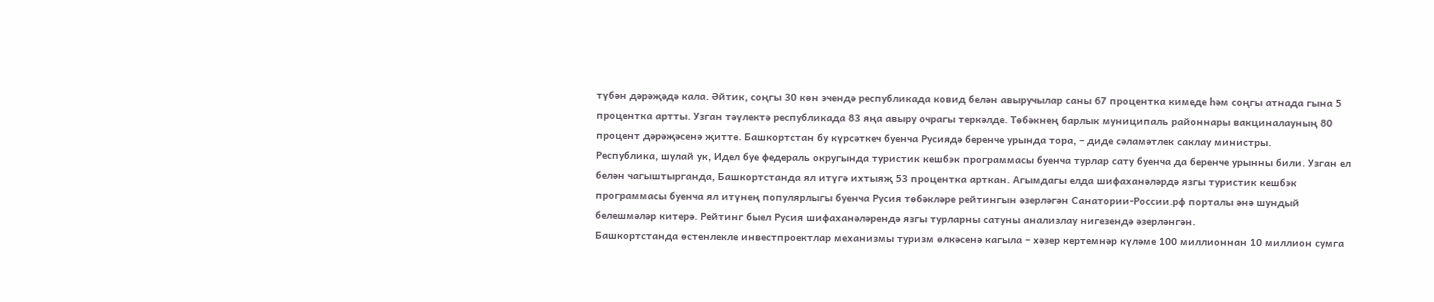түбән дәрәҗәдә кала. Әйтик, соңгы 30 көн эчендә республикада ковид белән авыручылар саны 67 процентка кимеде һәм соңгы атнада гына 5 процентка артты. Узган тәүлектә республикада 83 яңа авыру очрагы теркәлде. Төбәкнең барлык муниципаль районнары вакциналауның 80 процент дәрәҗәсенә җитте. Башкортстан бу күрсәткеч буенча Русиядә беренче урында тора, – диде сәламәтлек саклау министры.
Республика, шулай ук, Идел буе федераль округында туристик кешбэк программасы буенча турлар сату буенча да беренче урынны били. Узган ел белән чагыштырганда, Башкортстанда ял итүгә ихтыяҗ 53 процентка арткан. Агымдагы елда шифаханәләрдә язгы туристик кешбэк программасы буенча ял итүнең популярлыгы буенча Русия төбәкләре рейтингын әзерләгән Санатории-России.рф порталы әнә шундый белешмәләр китерә. Рейтинг быел Русия шифаханәләрендә язгы турларны сатуны анализлау нигезендә әзерләнгән.
Башкортстанда өстенлекле инвестпроектлар механизмы туризм өлкәсенә кагыла – хәзер кертемнәр күләме 100 миллионнан 10 миллион сумга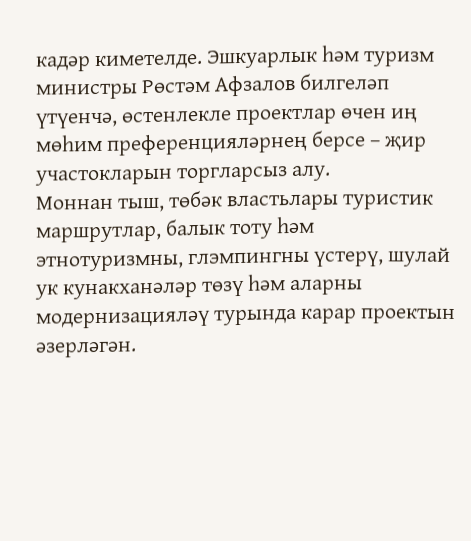кадәр киметелде. Эшкуарлык һәм туризм министры Рөстәм Афзалов билгеләп үтүенчә, өстенлекле проектлар өчен иң мөһим преференцияләрнең берсе – җир участокларын торгларсыз алу.
Моннан тыш, төбәк властьлары туристик маршрутлар, балык тоту һәм этнотуризмны, глэмпингны үстерү, шулай ук кунакханәләр төзү һәм аларны модернизацияләү турында карар проектын әзерләгән.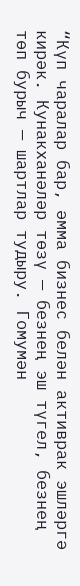“Күп чаралар бар, әмма бизнес белән активрак эшләргә кирәк. Кунакханәләр төзү — безнең эш түгел, безнең төп бурыч — шартлар тудыру. Гомумән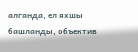алганда, ел яхшы башланды, объектив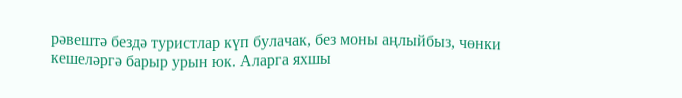рәвештә бездә туристлар күп булачак, без моны аңлыйбыз, чөнки кешеләргә барыр урын юк. Аларга яхшы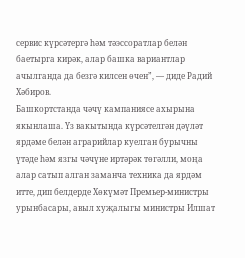сервис күрсәтергә һәм тәэссоратлар белән баетырга кирәк, алар башка вариантлар ачылганда да безгә килсен өчен”, — диде Радий Хәбиров.
Башкортстанда чәчү кампаниясе ахырына якынлаша. Үз вакытында күрсәтелгән дәүләт ярдәме белән аграрийлар куелган бурычны үтәде һәм язгы чәчүне иртәрәк төгәлли, моңа алар сатып алган заманча техника да ярдәм итте, дип белдерде Хөкүмәт Премьер-министры урынбасары, авыл хуҗалыгы министры Илшат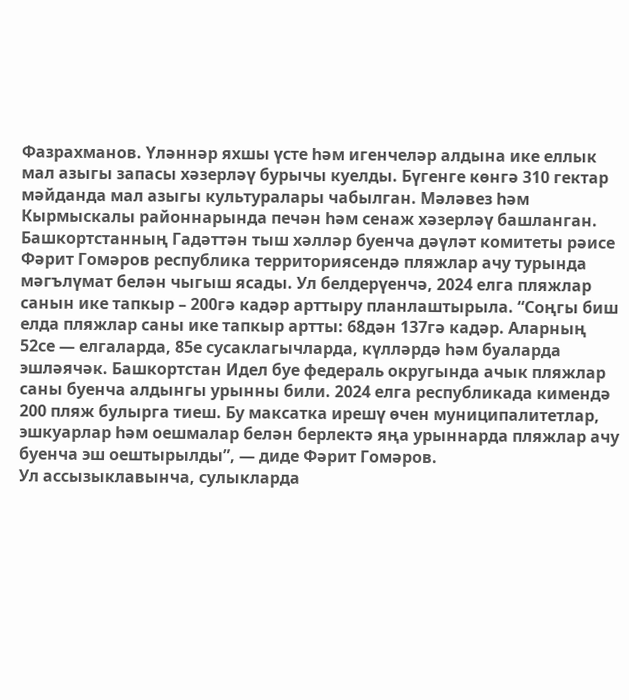Фазрахманов. Үләннәр яхшы үсте һәм игенчеләр алдына ике еллык мал азыгы запасы хәзерләү бурычы куелды. Бүгенге көнгә 310 гектар мәйданда мал азыгы культуралары чабылган. Мәләвез һәм Кырмыскалы районнарында печән һәм сенаж хәзерләү башланган.
Башкортстанның Гадәттән тыш хәлләр буенча дәүләт комитеты рәисе Фәрит Гомәров республика территориясендә пляжлар ачу турында мәгълүмат белән чыгыш ясады. Ул белдерүенчә, 2024 елга пляжлар санын ике тапкыр – 200гә кадәр арттыру планлаштырыла. “Соңгы биш елда пляжлар саны ике тапкыр артты: 68дән 137гә кадәр. Аларның 52се — елгаларда, 85е сусаклагычларда, күлләрдә һәм буаларда эшләячәк. Башкортстан Идел буе федераль округында ачык пляжлар саны буенча алдынгы урынны били. 2024 елга республикада кимендә 200 пляж булырга тиеш. Бу максатка ирешү өчен муниципалитетлар, эшкуарлар һәм оешмалар белән берлектә яңа урыннарда пляжлар ачу буенча эш оештырылды”, — диде Фәрит Гомәров.
Ул ассызыклавынча, сулыкларда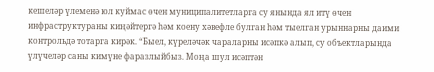кешеләр үлеменә юл куймас өчен муниципалитетларга су янында ял итү өчен инфраструктураны киңәйтергә һәм коену хәвефле булган һәм тыелган урыннарны даими контрольдә тотарга кирәк. “Быел, күреләчәк чараларны исәпкә алып, су объектларында үлүчеләр саны кимүне фаразлыйбыз. Моңа шул исәптән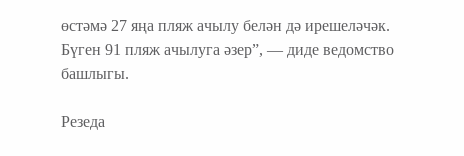өстәмә 27 яңа пляж ачылу белән дә ирешеләчәк. Бүген 91 пляж ачылуга әзер”, — диде ведомство башлыгы.

Резеда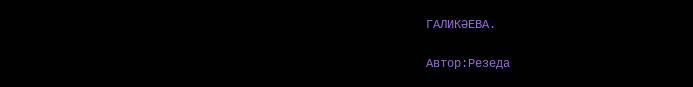ГАЛИКӘЕВА.


Автор:Резеда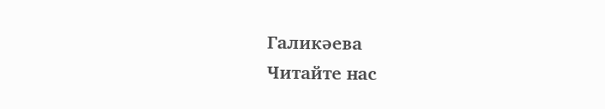Галикәева
Читайте нас